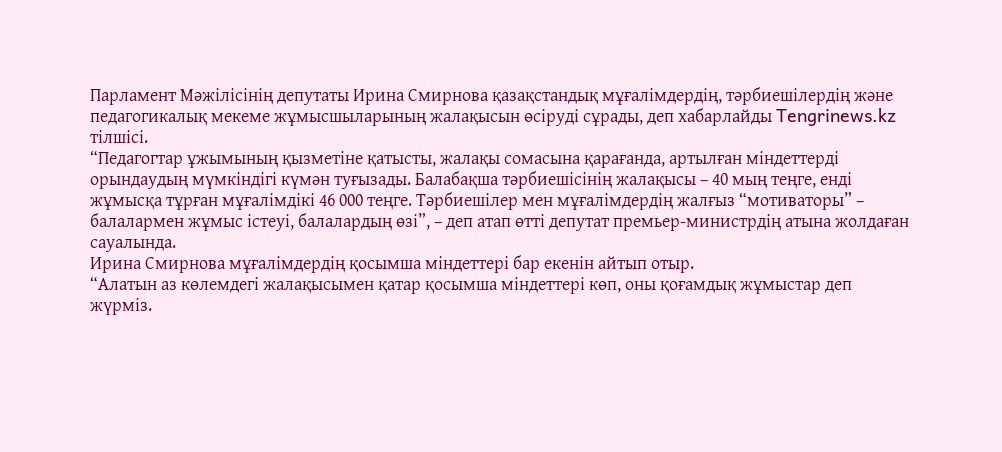Парламент Мәжілісінің депутаты Ирина Смирнова қазақстандық мұғалімдердің, тәрбиешілердің және педагогикалық мекеме жұмысшыларының жалақысын өсіруді сұрады, деп хабарлайды Tengrinews.kz тілшісі.
“Педагогтар ұжымының қызметіне қатысты, жалақы сомасына қарағанда, артылған міндеттерді орындаудың мүмкіндігі күмән туғызады. Балабақша тәрбиешісінің жалақысы – 40 мың теңге, енді жұмысқа тұрған мұғалімдікі 46 000 теңге. Тәрбиешілер мен мұғалімдердің жалғыз “мотиваторы” – балалармен жұмыс істеуі, балалардың өзі”, – деп атап өтті депутат премьер-министрдің атына жолдаған сауалында.
Ирина Смирнова мұғалімдердің қосымша міндеттері бар екенін айтып отыр.
“Алатын аз көлемдегі жалақысымен қатар қосымша міндеттері көп, оны қоғамдық жұмыстар деп жүрміз.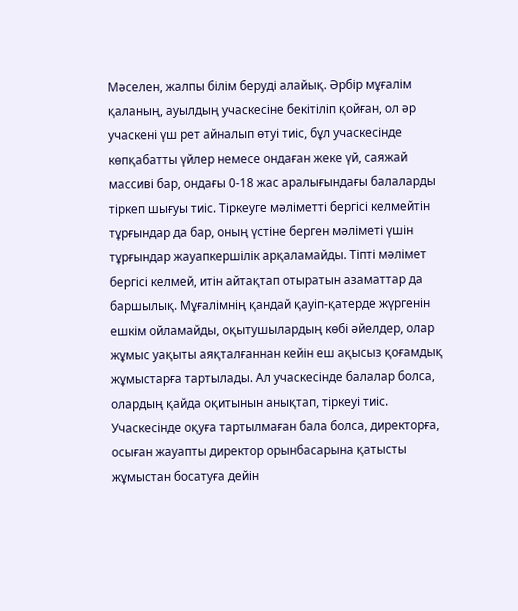Мәселен, жалпы білім беруді алайық. Әрбір мұғалім қаланың, ауылдың учаскесіне бекітіліп қойған, ол әр учаскені үш рет айналып өтуі тиіс, бұл учаскесінде көпқабатты үйлер немесе ондаған жеке үй, саяжай массиві бар, ондағы 0-18 жас аралығындағы балаларды тіркеп шығуы тиіс. Тіркеуге мәліметті бергісі келмейтін тұрғындар да бар, оның үстіне берген мәліметі үшін тұрғындар жауапкершілік арқаламайды. Тіпті мәлімет бергісі келмей, итін айтақтап отыратын азаматтар да баршылық. Мұғалімнің қандай қауіп-қатерде жүргенін ешкім ойламайды, оқытушылардың көбі әйелдер, олар жұмыс уақыты аяқталғаннан кейін еш ақысыз қоғамдық жұмыстарға тартылады. Ал учаскесінде балалар болса, олардың қайда оқитынын анықтап, тіркеуі тиіс. Учаскесінде оқуға тартылмаған бала болса, директорға, осыған жауапты директор орынбасарына қатысты жұмыстан босатуға дейін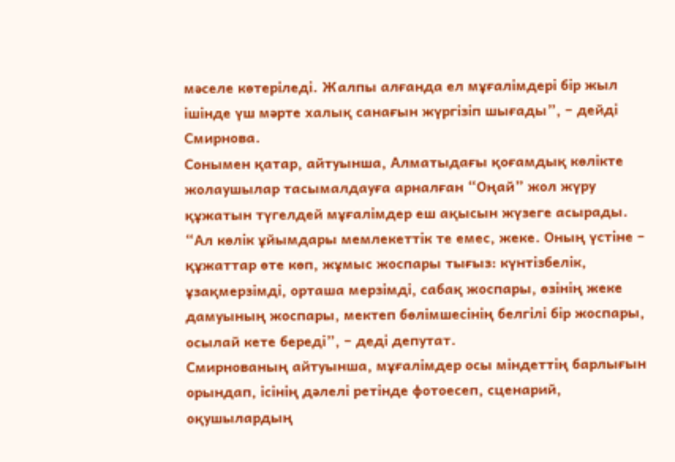мәселе көтеріледі. Жалпы алғанда ел мұғалімдері бір жыл ішінде үш мәрте халық санағын жүргізіп шығады”, – дейді Смирнова.
Сонымен қатар, айтуынша, Алматыдағы қоғамдық көлікте жолаушылар тасымалдауға арналған “Оңай” жол жүру құжатын түгелдей мұғалімдер еш ақысын жүзеге асырады.
“Ал көлік ұйымдары мемлекеттік те емес, жеке. Оның үстіне – құжаттар өте көп, жұмыс жоспары тығыз: күнтізбелік, ұзақмерзімді, орташа мерзімді, сабақ жоспары, өзінің жеке дамуының жоспары, мектеп бөлімшесінің белгілі бір жоспары, осылай кете береді”, – деді депутат.
Смирнованың айтуынша, мұғалімдер осы міндеттің барлығын орындап, ісінің дәлелі ретінде фотоесеп, сценарий, оқушылардың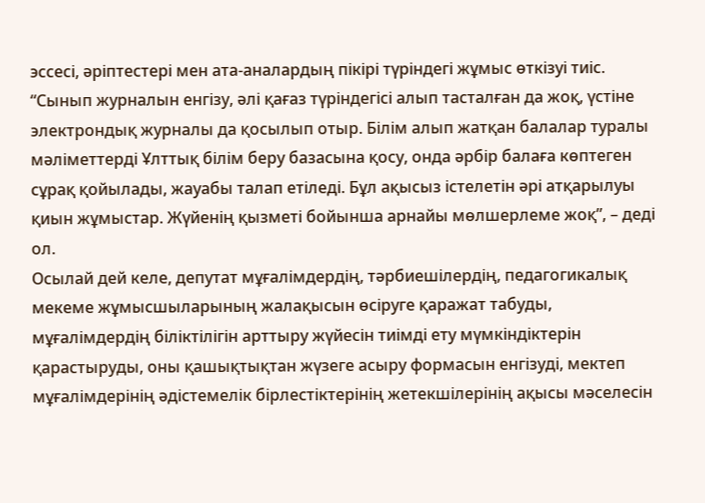эссесі, әріптестері мен ата-аналардың пікірі түріндегі жұмыс өткізуі тиіс. “Сынып журналын енгізу, әлі қағаз түріндегісі алып тасталған да жоқ, үстіне электрондық журналы да қосылып отыр. Білім алып жатқан балалар туралы мәліметтерді Ұлттық білім беру базасына қосу, онда әрбір балаға көптеген сұрақ қойылады, жауабы талап етіледі. Бұл ақысыз істелетін әрі атқарылуы қиын жұмыстар. Жүйенің қызметі бойынша арнайы мөлшерлеме жоқ”, – деді ол.
Осылай дей келе, депутат мұғалімдердің, тәрбиешілердің, педагогикалық мекеме жұмысшыларының жалақысын өсіруге қаражат табуды, мұғалімдердің біліктілігін арттыру жүйесін тиімді ету мүмкіндіктерін қарастыруды, оны қашықтықтан жүзеге асыру формасын енгізуді, мектеп мұғалімдерінің әдістемелік бірлестіктерінің жетекшілерінің ақысы мәселесін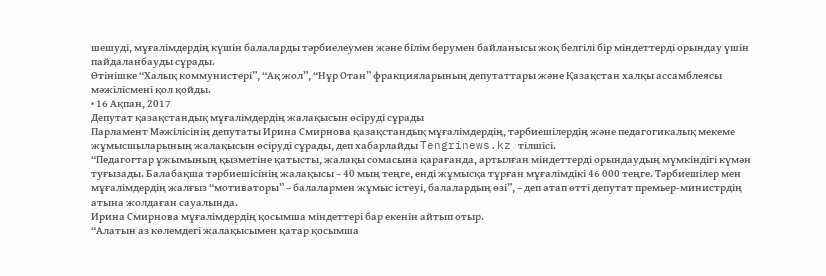шешуді, мұғалімдердің күшін балаларды тәрбиелеумен және білім берумен байланысы жоқ белгілі бір міндеттерді орындау үшін пайдаланбауды сұрады.
Өтінішке “Халық коммунистері”, “Ақ жол”, “Нұр Отан” фракцияларының депутаттары және Қазақстан халқы ассамблеясы мәжілісмені қол қойды.
• 16 Ақпан, 2017
Депутат қазақстандық мұғалімдердің жалақысын өсіруді сұрады
Парламент Мәжілісінің депутаты Ирина Смирнова қазақстандық мұғалімдердің, тәрбиешілердің және педагогикалық мекеме жұмысшыларының жалақысын өсіруді сұрады, деп хабарлайды Tengrinews.kz тілшісі.
“Педагогтар ұжымының қызметіне қатысты, жалақы сомасына қарағанда, артылған міндеттерді орындаудың мүмкіндігі күмән туғызады. Балабақша тәрбиешісінің жалақысы – 40 мың теңге, енді жұмысқа тұрған мұғалімдікі 46 000 теңге. Тәрбиешілер мен мұғалімдердің жалғыз “мотиваторы” – балалармен жұмыс істеуі, балалардың өзі”, – деп атап өтті депутат премьер-министрдің атына жолдаған сауалында.
Ирина Смирнова мұғалімдердің қосымша міндеттері бар екенін айтып отыр.
“Алатын аз көлемдегі жалақысымен қатар қосымша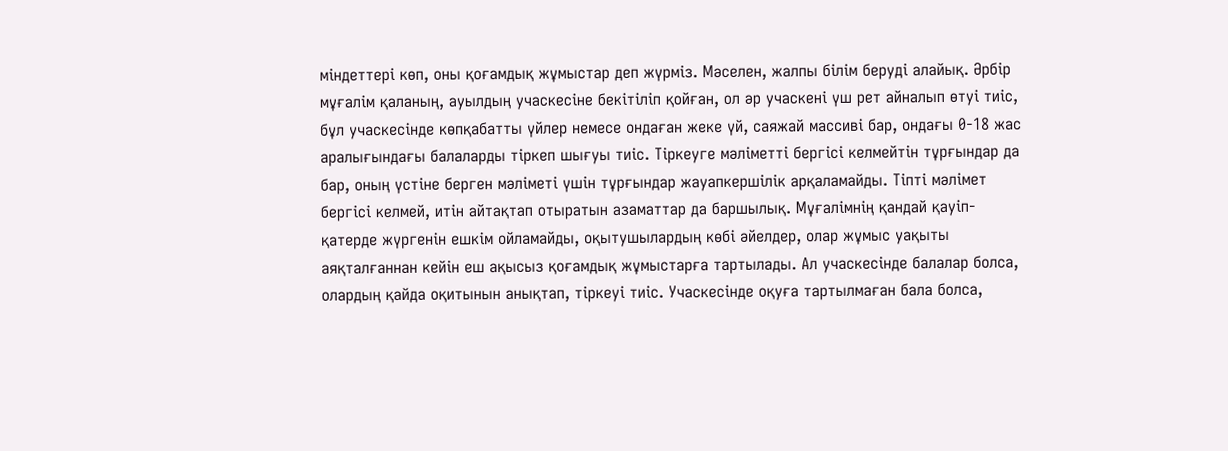міндеттері көп, оны қоғамдық жұмыстар деп жүрміз. Мәселен, жалпы білім беруді алайық. Әрбір мұғалім қаланың, ауылдың учаскесіне бекітіліп қойған, ол әр учаскені үш рет айналып өтуі тиіс, бұл учаскесінде көпқабатты үйлер немесе ондаған жеке үй, саяжай массиві бар, ондағы 0-18 жас аралығындағы балаларды тіркеп шығуы тиіс. Тіркеуге мәліметті бергісі келмейтін тұрғындар да бар, оның үстіне берген мәліметі үшін тұрғындар жауапкершілік арқаламайды. Тіпті мәлімет бергісі келмей, итін айтақтап отыратын азаматтар да баршылық. Мұғалімнің қандай қауіп-қатерде жүргенін ешкім ойламайды, оқытушылардың көбі әйелдер, олар жұмыс уақыты аяқталғаннан кейін еш ақысыз қоғамдық жұмыстарға тартылады. Ал учаскесінде балалар болса, олардың қайда оқитынын анықтап, тіркеуі тиіс. Учаскесінде оқуға тартылмаған бала болса,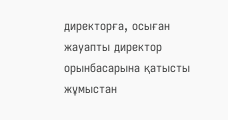директорға, осыған жауапты директор орынбасарына қатысты жұмыстан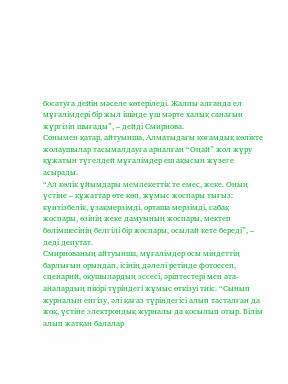босатуға дейін мәселе көтеріледі. Жалпы алғанда ел мұғалімдері бір жыл ішінде үш мәрте халық санағын жүргізіп шығады”, – дейді Смирнова.
Сонымен қатар, айтуынша, Алматыдағы қоғамдық көлікте жолаушылар тасымалдауға арналған “Оңай” жол жүру құжатын түгелдей мұғалімдер еш ақысын жүзеге асырады.
“Ал көлік ұйымдары мемлекеттік те емес, жеке. Оның үстіне – құжаттар өте көп, жұмыс жоспары тығыз: күнтізбелік, ұзақмерзімді, орташа мерзімді, сабақ жоспары, өзінің жеке дамуының жоспары, мектеп бөлімшесінің белгілі бір жоспары, осылай кете береді”, – деді депутат.
Смирнованың айтуынша, мұғалімдер осы міндеттің барлығын орындап, ісінің дәлелі ретінде фотоесеп, сценарий, оқушылардың эссесі, әріптестері мен ата-аналардың пікірі түріндегі жұмыс өткізуі тиіс. “Сынып журналын енгізу, әлі қағаз түріндегісі алып тасталған да жоқ, үстіне электрондық журналы да қосылып отыр. Білім алып жатқан балалар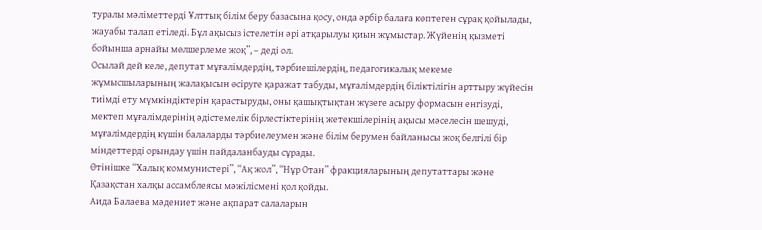туралы мәліметтерді Ұлттық білім беру базасына қосу, онда әрбір балаға көптеген сұрақ қойылады, жауабы талап етіледі. Бұл ақысыз істелетін әрі атқарылуы қиын жұмыстар. Жүйенің қызметі бойынша арнайы мөлшерлеме жоқ”, – деді ол.
Осылай дей келе, депутат мұғалімдердің, тәрбиешілердің, педагогикалық мекеме жұмысшыларының жалақысын өсіруге қаражат табуды, мұғалімдердің біліктілігін арттыру жүйесін тиімді ету мүмкіндіктерін қарастыруды, оны қашықтықтан жүзеге асыру формасын енгізуді, мектеп мұғалімдерінің әдістемелік бірлестіктерінің жетекшілерінің ақысы мәселесін шешуді, мұғалімдердің күшін балаларды тәрбиелеумен және білім берумен байланысы жоқ белгілі бір міндеттерді орындау үшін пайдаланбауды сұрады.
Өтінішке “Халық коммунистері”, “Ақ жол”, “Нұр Отан” фракцияларының депутаттары және Қазақстан халқы ассамблеясы мәжілісмені қол қойды.
Аида Балаева мәдениет және ақпарат салаларын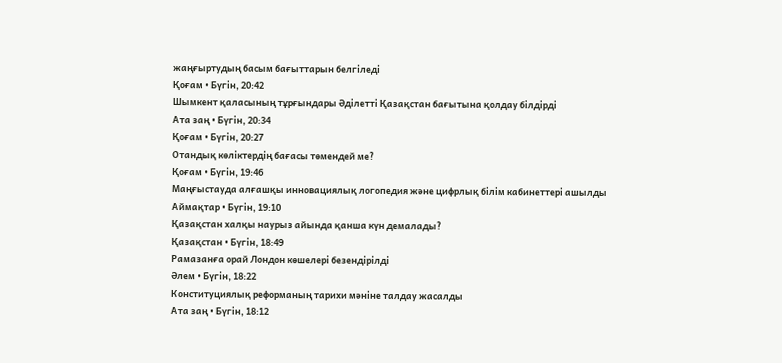жаңғыртудың басым бағыттарын белгіледі
Қоғам • Бүгін, 20:42
Шымкент қаласының тұрғындары Әділетті Қазақстан бағытына қолдау білдірді
Ата заң • Бүгін, 20:34
Қоғам • Бүгін, 20:27
Отандық көліктердің бағасы төмендей ме?
Қоғам • Бүгін, 19:46
Маңғыстауда алғашқы инновациялық логопедия және цифрлық білім кабинеттері ашылды
Аймақтар • Бүгін, 19:10
Қазақстан халқы наурыз айында қанша күн демалады?
Қазақстан • Бүгін, 18:49
Рамазанға орай Лондон көшелері безендірілді
Әлем • Бүгін, 18:22
Конституциялық реформаның тарихи мәніне талдау жасалды
Ата заң • Бүгін, 18:12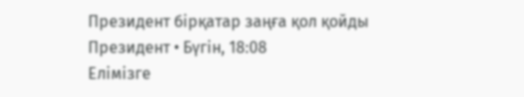Президент бірқатар заңға қол қойды
Президент • Бүгін, 18:08
Елімізге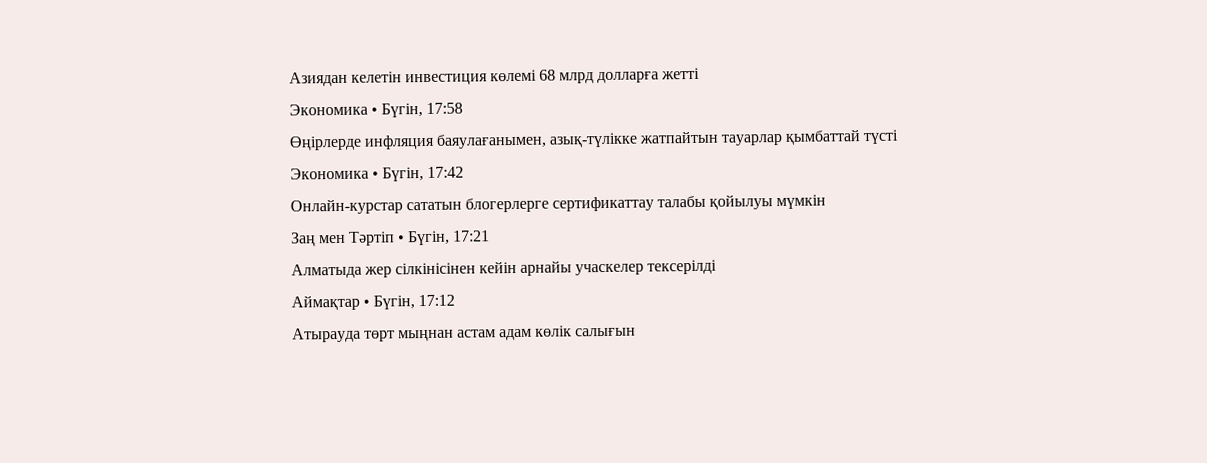Азиядан келетін инвестиция көлемі 68 млрд долларға жетті
Экономика • Бүгін, 17:58
Өңірлерде инфляция баяулағанымен, азық-түлікке жатпайтын тауарлар қымбаттай түсті
Экономика • Бүгін, 17:42
Онлайн-курстар сататын блогерлерге сертификаттау талабы қойылуы мүмкін
Заң мен Тәртіп • Бүгін, 17:21
Алматыда жер сілкінісінен кейін арнайы учаскелер тексерілді
Аймақтар • Бүгін, 17:12
Атырауда төрт мыңнан астам адам көлік салығын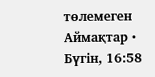төлемеген
Аймақтар • Бүгін, 16:58